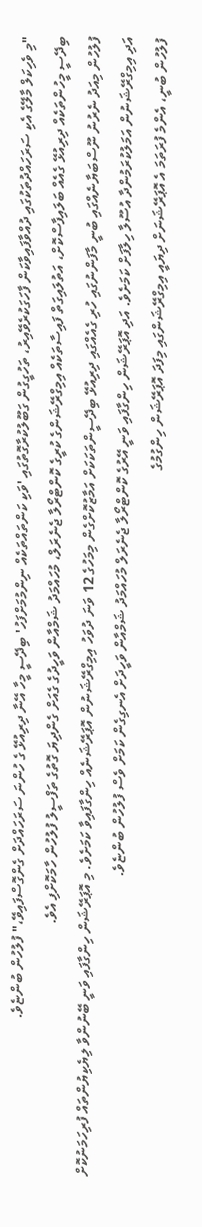"މި ވެހިކަލް މާލޭގެ އެކި ސަރަހައްދުތަކުގައި ދުއްވާފައިވާކަން ފާހަގަކުރެވޭއިރު، ތަހުގީގުން ގަބޫލުކުރާގޮތުގައި 'ވަކި ކަންތައްތަކެއް ނިންމުމަށްފަހު' ބިދޭސީ މީހާ އޭނާ ދިރިއުޅޭ ގެ ހުންނަ ސަރަހައްދަށް ގެންގޮސްފައިވޭ،" ފުލުހުން ބުންޏެވެ.
ބިދޭސީ މީހުންތަކެއް ދިރިއުޅޭ ގެއެއް ބަލައިފާސްކޮށް، އަތުލައިގަތް ފައިސާތަކެއް އިމިގްރޭޝަންގެ ކުރީގެ ކޮންޓްރޯލާ ޖެނެރަލް، މުހައްމަދު ޝަމްއާން ވަހީދުގެ ގެއަށް ގެންދިޔަ ގޮތުގެ ތަފްސީލު ފުލުހުން ހާމަކޮށްފި އެވެ.
ފުލުހުން މިއަދު ނެރުނު ނޫސްބަޔާނެއްގައި ބުނީ މާފަންނުގައި ހުރި ގެއެއްގައި ދިރިއުޅޭ ބިދޭސީންތަކަކަށް އަމާޒުކޮށްގެން މިމަހުގެ 12 ވަނަ ދުވަހު އިމިގްރޭޝަނުން އޮޕަރޭޝަނެއް ހިންގާފައިވާ ކަމަށެވެ. މި އޮޕަރޭޝަން ހިންގާފައި ވަނީ ބޭނުންވާ ލިޔެކިޔުންތައް ފުރިހަމަނުކޮށް އަދި އިމިގްރޭޝަނުން އަމަލުކުރަމުންދާ އުސޫލާ ހިލާފަށް ކަމަށެވެ. އަދި އޮޕަރޭޝަން ހިންގާފައި ވަނީ އޭރުގެ ކޮންޓްރޯލާ ޖެނެރަލް މުހައްމަދު ޝަމްއާން ވަހީދަށް އެނގިގެން ކަމަށް ވެސް ފުލުހުން ބުންޏެވެ.
ފުލުހުން ބުނީ، އެންމެ ފުރަތަމަ އެ އޮޕަރޭޝަނަށް ދިޔައީ އިމިގްރޭޝަންގައި މިފަދަ އޮޕަރޭޝަން ހިންގުމުގެ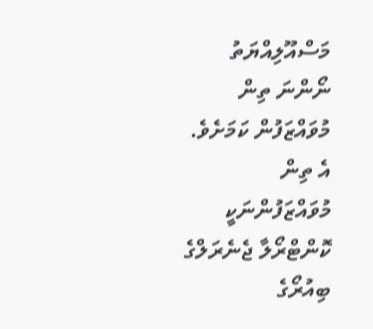މަސްއޫލިއްޔަތު ނޯންނަ ތިން މުވައްޒަފުން ކަމަށެވެ. އެ ތިން މުވައްޒަފުންނަކީ ކޮންޓްރޯލާ ޖެނެރަލްގެ ބިއުރޯގެ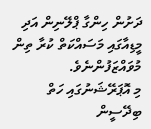ދަށުން ހިންގާ ޕްލޭނިން އަދި މީޑިއާގައި މަސައްކަތް ކުރާ ތިން މުވައްޒަފުންނެވެ.
މި އޮޕަރޭޝަނުގައި ހަތް ބިދޭސީން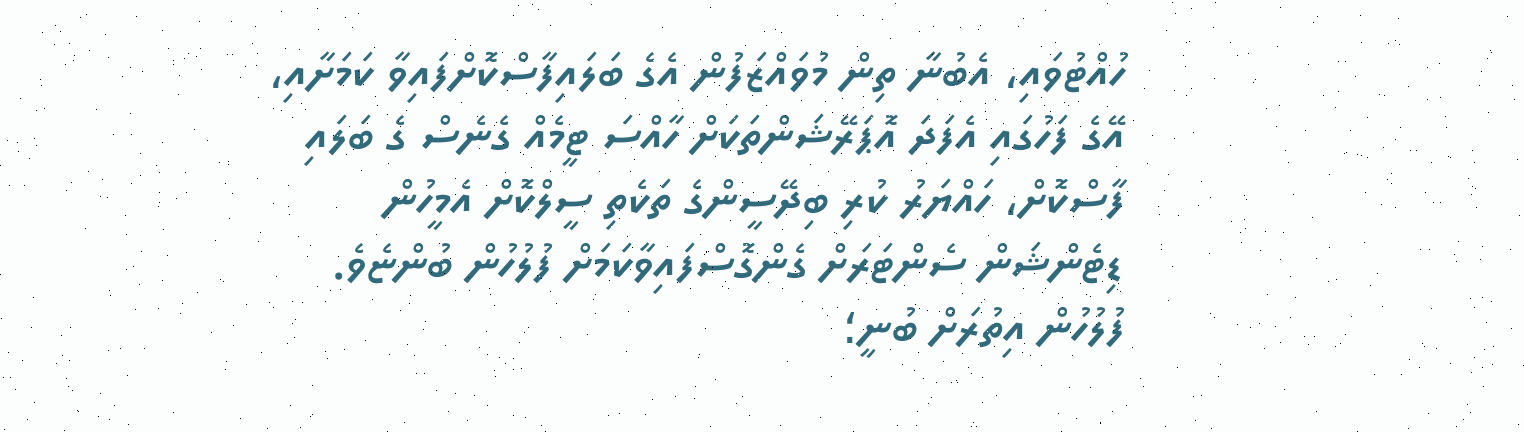ހުއްޓުވައި، އެބުނާ ތިން މުވައްޒަފުން އެގެ ބަލައިފާސްކޮށްފައިވާ ކަމަށާއި، އޭގެ ފަހުގައި އެފަދަ އޮޕަރޭޝަންތަކަށް ހާއްސަ ޓީމެއް ގެނެސް ގެ ބަލައި ފާސްކޮށް، ހައްޔަރު ކުރި ބިދޭސީންގެ ތަކެތި ސީލްކޮށް އެމީހުން ޑިޓެންޝަން ސެންޓަރަށް ގެންގޮސްފައިވާކަމަށް ފުލުހުން ބުންޏެވެ.
ފުލުހުން އިތުރަށް ބުނީ؛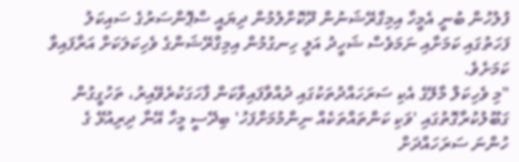ފުލުހުން ބުނީ އެމީހާ އިމިގްރޭޝަނުން ދޫކޮށްލުމުން ދިޔައީ ސްޕޮންސަރުގެ ސައިކަލު ފަހަތުގައި ކަމަށާއި ނަމަވެސް ޝަހީދު އަލީ ހިނގުމުން އިމިގްރޭޝަންގެ ވެހިކަލަކަށް އަރާފައިވާ ކަމަށެވެ.
"މި ވެހިކަލް މާލޭގެ އެކި ސަރަހައްދުތަކުގައި ދުއްވާފައިވާކަން ފާހަގަކުރެވޭއިރު، ތަހުގީގުން ގަބޫލުކުރާގޮތުގައި 'ވަކި ކަންތައްތަކެއް ނިންމުމަށްފަހު' ބިދޭސީ މީހާ އޭނާ ދިރިއުޅޭ ގެ ހުންނަ ސަރަހައްދަށް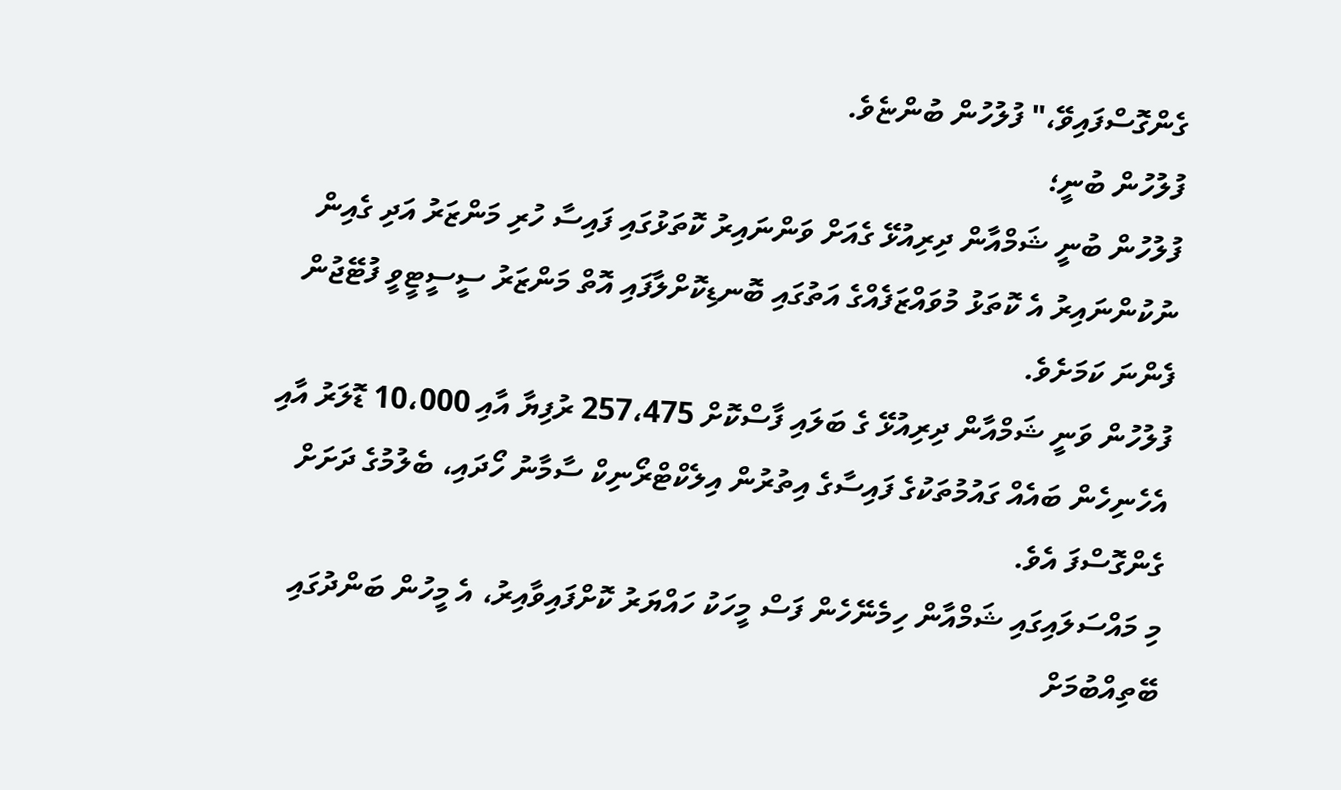ގެންގޮސްފައިވޭ،" ފުލުހުން ބުންޏެވެ.
ފުލުހުން ބުނީ؛
ފުލުހުން ބުނީ ޝަމްއާން ދިރިއުޅޭ ގެއަށް ވަންނައިރު ކޮތަޅުގައި ފައިސާ ހުރި މަންޒަރު އަދި ގެއިން ނުކުންނައިރު އެ ކޮތަޅު މުވައްޒަފެއްގެ އަތުގައި ބޮނޑިކޮށްލާފައި އޮތް މަންޒަރު ސީސީޓީވީ ފުޓޭޖުން ފެންނަ ކަމަށެވެ.
ފުލުހުން ވަނީ ޝަމްއާން ދިރިއުޅޭ ގެ ބަލައި ފާސްކޮށް 257،475 ރުފިޔާ އާއި 10،000 ޑޮލަރު އާއި އެހެނިހެން ބައެއް ގައުމުތަކުގެ ފައިސާގެ އިތުރުން އިލެކްޓްރޯނިކް ސާމާނު ހޯދައި، ބެލުމުގެ ދަށަށް ގެންގޮސްފަ އެވެ.
މި މައްސަލައިގައި ޝަމްއާން ހިމެނޭހެން ފަސް މީހަކު ހައްޔަރު ކޮށްފައިވާއިރު، އެ މީހުން ބަންދުގައި ބޭތިއްބުމަށް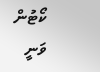ކޯޓުން ވަނީ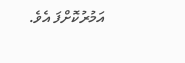އަމުރުކޮށްފަ އެވެ.